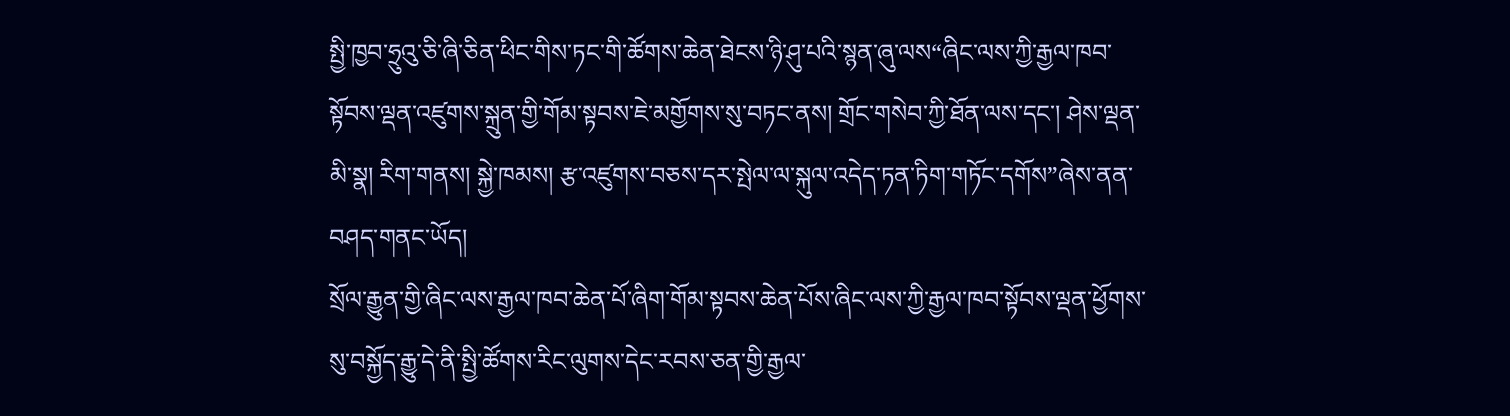སྤྱི་ཁྱབ་ཧྲུའུ་ཅི་ཞི་ཅིན་ཕིང་གིས་ཏང་གི་ཚོགས་ཆེན་ཐེངས་ཉི་ཤུ་པའི་སྙན་ཞུ་ལས“ཞིང་ལས་ཀྱི་རྒྱལ་ཁབ་སྟོབས་ལྡན་འཛུགས་སྐྲུན་གྱི་གོམ་སྟབས་ཇེ་མགྱོགས་སུ་བཏང་ནས། གྲོང་གསེབ་ཀྱི་ཐོན་ལས་དང་། ཤེས་ལྡན་མི་སྣ། རིག་གནས། སྐྱེ་ཁམས། རྩ་འཛུགས་བཅས་དར་སྤེལ་ལ་སྐུལ་འདེད་ཏན་ཏིག་གཏོང་དགོས”ཞེས་ནན་བཤད་གནང་ཡོད།
སྲོལ་རྒྱུན་གྱི་ཞིང་ལས་རྒྱལ་ཁབ་ཆེན་པོ་ཞིག་གོམ་སྟབས་ཆེན་པོས་ཞིང་ལས་ཀྱི་རྒྱལ་ཁབ་སྟོབས་ལྡན་ཕྱོགས་སུ་བསྐྱོད་རྒྱུ་དེ་ནི་སྤྱི་ཚོགས་རིང་ལུགས་དེང་རབས་ཅན་གྱི་རྒྱལ་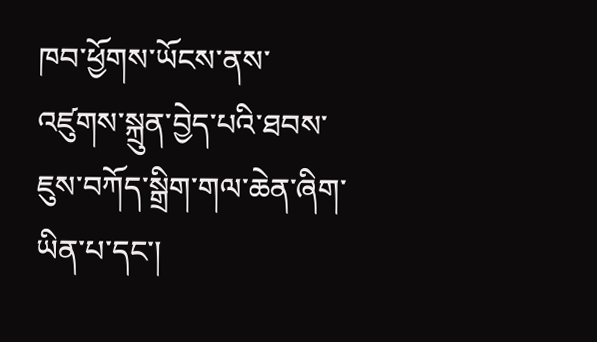ཁབ་ཕྱོགས་ཡོངས་ནས་འཛུགས་སྐྲུན་བྱེད་པའི་ཐབས་ཇུས་བཀོད་སྒྲིག་གལ་ཆེན་ཞིག་ཡིན་པ་དང་།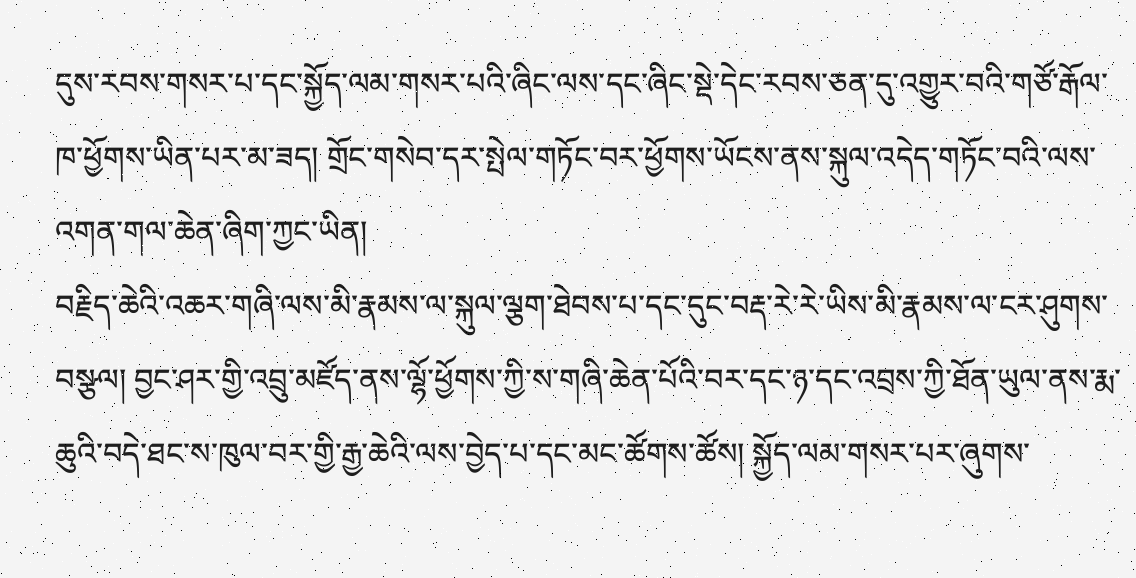དུས་རབས་གསར་པ་དང་སྐྱོད་ལམ་གསར་པའི་ཞིང་ལས་དང་ཞིང་སྡེ་དེང་རབས་ཅན་དུ་འགྱུར་བའི་གཙོ་རྒོལ་ཁ་ཕྱོགས་ཡིན་པར་མ་ཟད། གྲོང་གསེབ་དར་སྤེལ་གཏོང་བར་ཕྱོགས་ཡོངས་ནས་སྐུལ་འདེད་གཏོང་བའི་ལས་འགན་གལ་ཆེན་ཞིག་ཀྱང་ཡིན།
བརྗིད་ཆེའི་འཆར་གཞི་ལས་མི་རྣམས་ལ་སྐུལ་ལྕག་ཐེབས་པ་དང་དུང་བརྡ་རེ་རེ་ཡིས་མི་རྣམས་ལ་ངར་ཤུགས་བསྩལ། བྱང་ཤར་གྱི་འབྲུ་མཛོད་ནས་ལྷོ་ཕྱོགས་ཀྱི་ས་གཞི་ཆེན་པོའི་བར་དང་ཉ་དང་འབྲས་ཀྱི་ཐོན་ཡུལ་ནས་རྨ་ཆུའི་བདེ་ཐང་ས་ཁུལ་བར་གྱི་རྒྱ་ཆེའི་ལས་བྱེད་པ་དང་མང་ཚོགས་ཚོས། སྐྱོད་ལམ་གསར་པར་ཞུགས་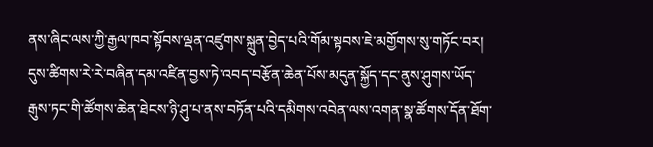ནས་ཞིང་ལས་ཀྱི་རྒྱལ་ཁབ་སྟོབས་ལྡན་འཛུགས་སྐྲུན་བྱེད་པའི་གོམ་སྟབས་ཇེ་མགྱོགས་སུ་གཏོང་བར། དུས་ཚིགས་རེ་རེ་བཞིན་དམ་འཛིན་བྱས་ཏེ་འབད་བརྩོན་ཆེན་པོས་མདུན་སྐྱོད་དང་ནུས་ཤུགས་ཡོད་རྒུས་ཏང་གི་ཚོགས་ཆེན་ཐེངས་ཉི་ཤུ་པ་ནས་བཏོན་པའི་དམིགས་འབེན་ལས་འགན་སྣ་ཚོགས་དོན་ཐོག་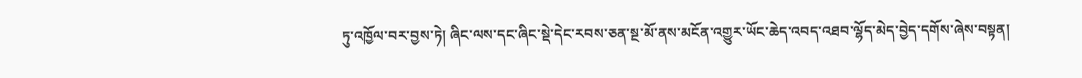ཏུ་འཁྱོལ་བར་བྱས་ཏེ། ཞིང་ལས་དང་ཞིང་སྡེ་དེང་རབས་ཅན་སྔ་མོ་ནས་མངོན་འགྱུར་ཡོང་ཆེད་འབད་འཐབ་ལྷོད་མེད་བྱེད་དགོས་ཞེས་བསྟན།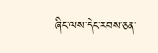ཞིང་ལས་དེང་རབས་ཅན་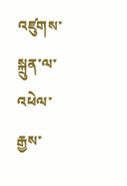འཛུགས་སྐྲུན་ལ་འཕེལ་རྒྱས་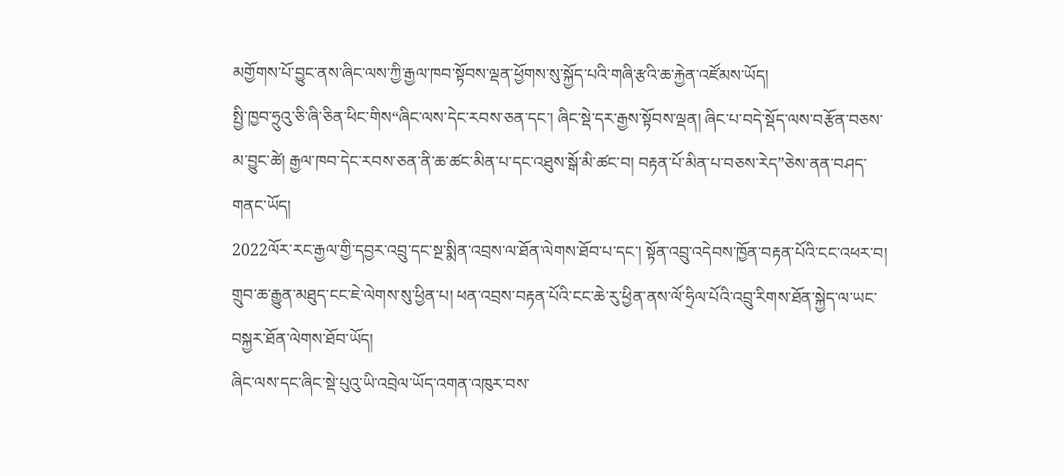མགྱོགས་པོ་བྱུང་ནས་ཞིང་ལས་ཀྱི་རྒྱལ་ཁབ་སྟོབས་ལྡན་ཕྱོགས་སུ་སྐྱོད་པའི་གཞི་རྩའི་ཆ་རྐྱེན་འཛོམས་ཡོད།
སྤྱི་ཁྱབ་ཧྲུའུ་ཅི་ཞི་ཅིན་ཕིང་གིས“ཞིང་ལས་དེང་རབས་ཅན་དང་། ཞིང་སྡེ་དར་རྒྱས་སྟོབས་ལྡན། ཞིང་པ་བདེ་སྡོད་ལས་བརྩོན་བཅས་མ་བྱུང་ཚེ། རྒྱལ་ཁབ་དེང་རབས་ཅན་ནི་ཆ་ཚང་མིན་པ་དང་འཐུས་སྒོ་མི་ཚང་བ། བརྟན་པོ་མིན་པ་བཅས་རེད”ཅེས་ནན་བཤད་གནང་ཡོད།
2022ལོར་རང་རྒྱལ་གྱི་དབྱར་འབྲུ་དང་སྔ་སྨིན་འབྲས་ལ་ཐོན་ལེགས་ཐོབ་པ་དང་། སྟོན་འབྲུ་འདེབས་ཁྱོན་བརྟན་པོའི་ངང་འཕར་བ། གྲུབ་ཆ་རྒྱུན་མཐུད་ངང་ཇེ་ལེགས་སུ་ཕྱིན་པ། ཕན་འབྲས་བརྟན་པོའི་ངང་ཆེ་རུ་ཕྱིན་ནས་ལོ་ཧྲིལ་པོའི་འབྲུ་རིགས་ཐོན་སྐྱེད་ལ་ཡང་བསྐྱར་ཐོན་ལེགས་ཐོབ་ཡོད།
ཞིང་ལས་དང་ཞིང་སྡེ་པུའུ་ཡི་འབྲེལ་ཡོད་འགན་འཁུར་བས་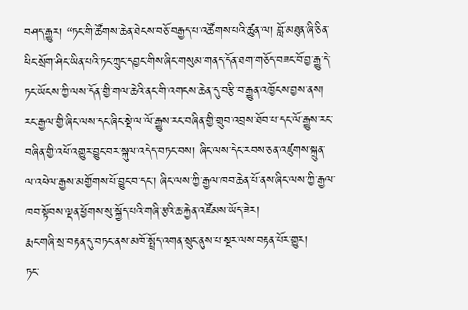བཤད་རྒྱུར། “ཏང་གི་ཚོགས་ཆེན་ཐེངས་བཅོ་བརྒྱད་པ་འཚོགས་པའི་ཚུན་ལ། བློ་མཐུན་ཞི་ཅིན་ཕིང་སྲོག་ཤིང་ཡིན་པའི་ཏང་ཀྲུང་དབྱང་གིས་ཞིང་གསུམ་གནད་དོན་ཐག་གཅོད་བཟང་བོ་བྱ་རྒྱུ་དེ་ཏང་ཡོངས་ཀྱི་ལས་དོན་གྱི་གལ་ཆེའི་ནང་གི་འགངས་ཆེན་དུ་བརྩི་བ་རྒྱུན་འཁྱོངས་བྱས་ནས། རང་རྒྱལ་གྱི་ཞིང་ལས་དང་ཞིང་སྡེ་ལ་ལོ་རྒྱུས་རང་བཞིན་གྱི་གྲུབ་འབྲས་ཐོབ་པ་དང་ལོ་རྒྱུས་རང་བཞིན་གྱི་འཕོ་འགྱུར་བྱུང་བར་སྐུལ་འདེད་བཏང་བས། ཞིང་ལས་དེང་རབས་ཅན་འཛུགས་སྐྲུན་ལ་འཕེལ་རྒྱས་མགྱོགས་པོ་བྱུང་བ་དང་། ཞིང་ལས་ཀྱི་རྒྱལ་ཁབ་ཆེན་པོ་ནས་ཞིང་ལས་ཀྱི་རྒྱལ་ཁབ་སྟོབས་ལྡན་ཕྱོགས་སུ་སྐྱོད་པའི་གཞི་རྩའི་ཆ་རྐྱེན་འཛོམས་ཡོད་ཟེར།
རྨང་གཞི་སྲ་བརྟན་དུ་བཏང་ནས་མཁོ་སྤྲོད་འགན་སྲུང་ནུས་པ་སྔར་ལས་བརྟན་པོར་གྱུར།
ཏང་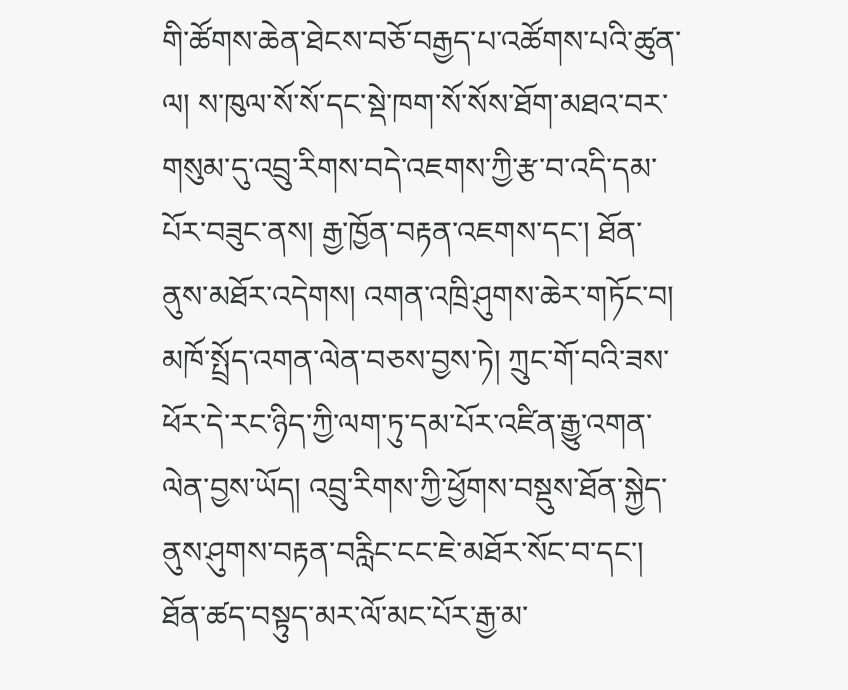གི་ཚོགས་ཆེན་ཐེངས་བཅོ་བརྒྱད་པ་འཚོགས་པའི་ཚུན་ལ། ས་ཁུལ་སོ་སོ་དང་སྡེ་ཁག་སོ་སོས་ཐོག་མཐའ་བར་གསུམ་དུ་འབྲུ་རིགས་བདེ་འཇགས་ཀྱི་རྩ་བ་འདི་དམ་པོར་བཟུང་ནས། རྒྱ་ཁྱོན་བརྟན་འཇགས་དང་། ཐོན་ནུས་མཐོར་འདེགས། འགན་འཁྲི་ཤུགས་ཆེར་གཏོང་བ། མཁོ་སྤྲོད་འགན་ལེན་བཅས་བྱས་ཏེ། ཀྲུང་གོ་བའི་ཟས་ཕོར་དེ་རང་ཉིད་ཀྱི་ལག་ཏུ་དམ་པོར་འཛིན་རྒྱུ་འགན་ལེན་བྱས་ཡོད། འབྲུ་རིགས་ཀྱི་ཕྱོགས་བསྡུས་ཐོན་སྐྱེད་ནུས་ཤུགས་བརྟན་བརླིང་ངང་ཇེ་མཐོར་སོང་བ་དང་། ཐོན་ཚད་བསྟུད་མར་ལོ་མང་པོར་རྒྱ་མ་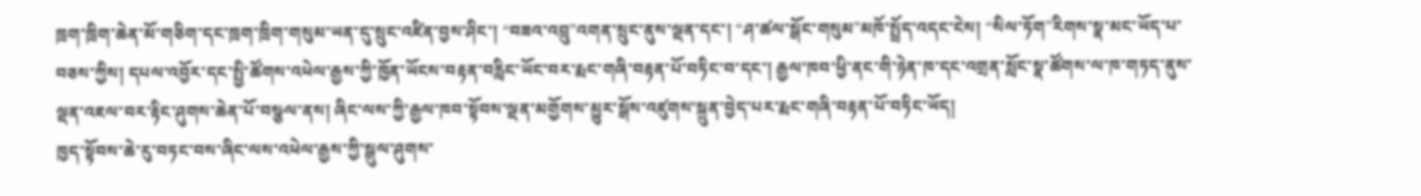ཁྲག་ཁྲིག་ཆེན་མོ་གཅིག་དང་ཁྲག་ཁྲིག་གསུམ་ཡན་དུ་སྲུང་འཛིན་བྱས་ཤིང་། “བཟའ་འབྲུ”འགན་སྲུང་ནུས་ལྡན་དང་། “ཤ་ཚལ་སྒོང་གསུམ”མཁོ་སྤྲོད་འདང་ངེས། “སིལ་ཏོག”རིགས་སྣ་མང་ཡོད་པ་བཅས་ཀྱིས། དཔལ་འབྱོར་དང་སྤྱི་ཚོགས་འཕེལ་རྒྱས་ཀྱི་ཁྱོན་ཡོངས་བརྟན་བརླིང་ཡོང་བར་རྨང་གཞི་བརྟན་པོ་བཏིང་བ་དང་། རྒྱལ་ཁབ་ཕྱི་ནང་གི་ཉེན་ཁ་དང་འགྲན་སློང་སྣ་ཚོགས་ལ་ཁ་གཏད་ནུས་ལྡན་འཇལ་བར་རྟིང་ཤུགས་ཆེན་པོ་བསྩལ་ནས། ཞིང་ལས་ཀྱི་རྒྱལ་ཁབ་སྟོབས་ལྡན་མགྱོགས་མྱུར་སྒོས་འཛུགས་སྐྲུན་བྱེད་པར་རྨང་གཞི་བརྟན་པོ་བཏིང་ཡོད།
ཁྱད་སྟོབས་ཆེ་རུ་བཏང་བས་ཞིང་ལས་འཕེལ་རྒྱས་ཀྱི་སྒུལ་ཤུགས་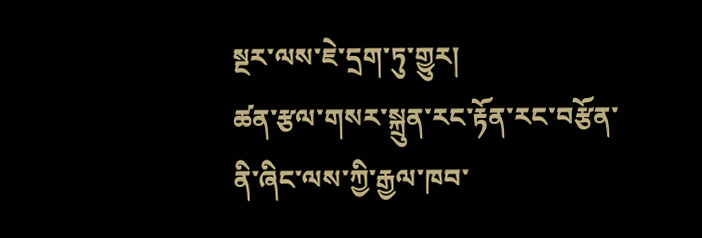སྔར་ལས་ཇེ་དྲག་ཏུ་གྱུར།
ཚན་རྩལ་གསར་སྐྲུན་རང་རྟོན་རང་བརྩོན་ནི་ཞིང་ལས་ཀྱི་རྒྱལ་ཁབ་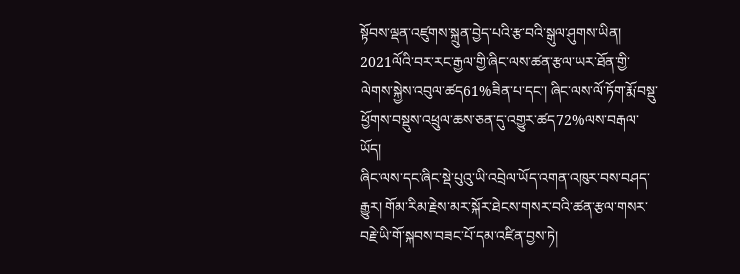སྟོབས་ལྡན་འཛུགས་སྐྲུན་བྱེད་པའི་རྩ་བའི་སྒུལ་ཤུགས་ཡིན། 2021ལོའི་བར་རང་རྒྱལ་གྱི་ཞིང་ལས་ཚན་རྩལ་ཡར་ཐོན་གྱི་ལེགས་སྐྱེས་འབུལ་ཚད61%ཟིན་པ་དང་། ཞིང་ལས་ལོ་ཏོག་རྨོ་བསྡུ་ཕྱོགས་བསྡུས་འཕྲུལ་ཆས་ཅན་དུ་འགྱུར་ཚད72%ལས་བརྒལ་ཡོད།
ཞིང་ལས་དང་ཞིང་སྡེ་པུའུ་ཡི་འབྲེལ་ཡོད་འགན་འཁུར་བས་བཤད་རྒྱུར། གོམ་རིམ་རྗེས་མར་སྐོར་ཐེངས་གསར་བའི་ཚན་རྩལ་གསར་བརྗེ་ཡི་གོ་སྐབས་བཟང་པོ་དམ་འཛིན་བྱས་ཏེ།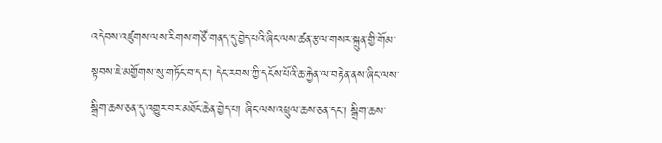འདེབས་འཛུགས་ལས་རིགས་གཙོ་གནད་དུ་བྱེད་པའི་ཞིང་ལས་ཚན་རྩལ་གསར་སྐྲུན་གྱི་གོམ་སྟབས་ཇེ་མགྱོགས་སུ་གཏོང་བ་དང་། དེང་རབས་ཀྱི་དངོས་པོའི་ཆ་རྐྱེན་ལ་བརྟེན་ནས་ཞིང་ལས་སྒྲིག་ཆས་ཅན་དུ་འགྱུར་བར་མཐོང་ཆེན་བྱེད་པ། ཞིང་ལས་འཕྲུལ་ཆས་ཅན་དང་། སྒྲིག་ཆས་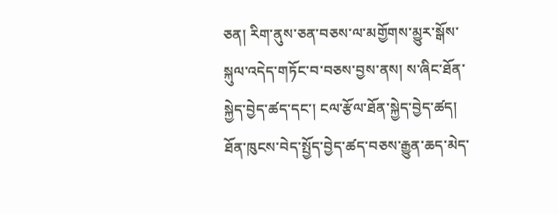ཅན། རིག་ནུས་ཅན་བཅས་ལ་མགྱོགས་མྱུར་སྒོས་སྐུལ་འདེད་གཏོང་བ་བཅས་བྱས་ནས། ས་ཞིང་ཐོན་སྐྱེད་བྱེད་ཚད་དང་། ངལ་རྩོལ་ཐོན་སྐྱེད་བྱེད་ཚད། ཐོན་ཁུངས་བེད་སྤྱོད་བྱེད་ཚད་བཅས་རྒྱུན་ཆད་མེད་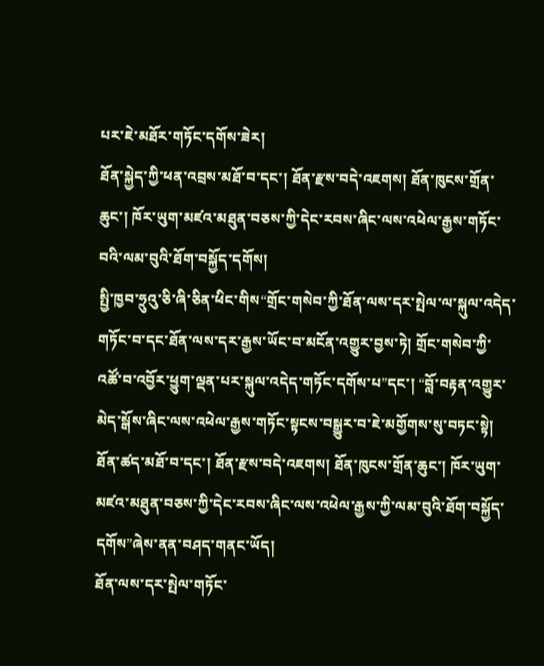པར་ཇེ་མཐོར་གཏོང་དགོས་ཟེར།
ཐོན་སྐྱེད་ཀྱི་ཕན་འབྲས་མཐོ་བ་དང་། ཐོན་རྫས་བདེ་འཇགས། ཐོན་ཁུངས་གྲོན་ཆུང་། ཁོར་ཡུག་མཛའ་མཐུན་བཅས་ཀྱི་དེང་རབས་ཞིང་ལས་འཕེལ་རྒྱས་གཏོང་བའི་ལམ་བུའི་ཐོག་བསྐྱོད་དགོས།
སྤྱི་ཁྱབ་ཧྲུའུ་ཅི་ཞི་ཅིན་ཕིང་གིས“གྲོང་གསེབ་ཀྱི་ཐོན་ལས་དར་སྤེལ་ལ་སྐུལ་འདེད་གཏོང་བ་དང་ཐོན་ལས་དར་རྒྱས་ཡོང་བ་མངོན་འགྱུར་བྱས་ཏེ། གྲོང་གསེབ་ཀྱི་འཚོ་བ་འབྱོར་ཕྱུག་ལྡན་པར་སྐུལ་འདེད་གཏོང་དགོས་པ”དང་། “བློ་བརྟན་འགྱུར་མེད་སྒོས་ཞིང་ལས་འཕེལ་རྒྱས་གཏོང་སྟངས་བསྒྱུར་བ་ཇེ་མགྱོགས་སུ་བཏང་སྟེ། ཐོན་ཚད་མཐོ་བ་དང་། ཐོན་རྫས་བདེ་འཇགས། ཐོན་ཁུངས་གྲོན་ཆུང་། ཁོར་ཡུག་མཛའ་མཐུན་བཅས་ཀྱི་དེང་རབས་ཞིང་ལས་འཕེལ་རྒྱས་ཀྱི་ལམ་བུའི་ཐོག་བསྐྱོད་དགོས”ཞེས་ནན་བཤད་གནང་ཡོད།
ཐོན་ལས་དར་སྤེལ་གཏོང་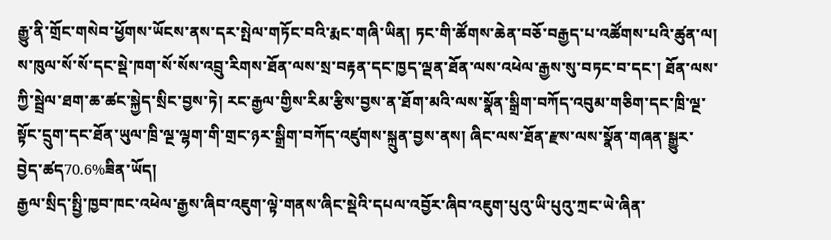རྒྱུ་ནི་གྲོང་གསེབ་ཕྱོགས་ཡོངས་ནས་དར་སྤེལ་གཏོང་བའི་རྨང་གཞི་ཡིན། ཏང་གི་ཚོགས་ཆེན་བཅོ་བརྒྱད་པ་འཚོགས་པའི་ཚུན་ལ། ས་ཁུལ་སོ་སོ་དང་སྡེ་ཁག་སོ་སོས་འབྲུ་རིགས་ཐོན་ལས་སྲ་བརྟན་དང་ཁྱད་ལྡན་ཐོན་ལས་འཕེལ་རྒྱས་སུ་བཏང་བ་དང་། ཐོན་ལས་ཀྱི་སྦྲེལ་ཐག་ཆ་ཚང་སྐྱེད་སྲིང་བྱས་ཏེ། རང་རྒྱལ་གྱིས་རིམ་རྩིས་བྱས་ན་ཐོག་མའི་ལས་སྣོན་སྒྲིག་བཀོད་འབུམ་གཅིག་དང་ཁྲི་ལྔ་སྟོང་དྲུག་དང་ཐོན་ཡུལ་ཁྲི་ལྔ་ལྷག་གི་གྲང་ཉར་སྒྲིག་བཀོད་འཛུགས་སྐྲུན་བྱས་ནས། ཞིང་ལས་ཐོན་རྫས་ལས་སྣོན་གཞན་སྒྱུར་བྱེད་ཚད70.6%ཟིན་ཡོད།
རྒྱལ་སྲིད་སྤྱི་ཁྱབ་ཁང་འཕེལ་རྒྱས་ཞིབ་འཇུག་ལྟེ་གནས་ཞིང་སྡེའི་དཔལ་འབྱོར་ཞིབ་འཇུག་པུའུ་ཡི་པུའུ་ཀྲང་ཡེ་ཞིན་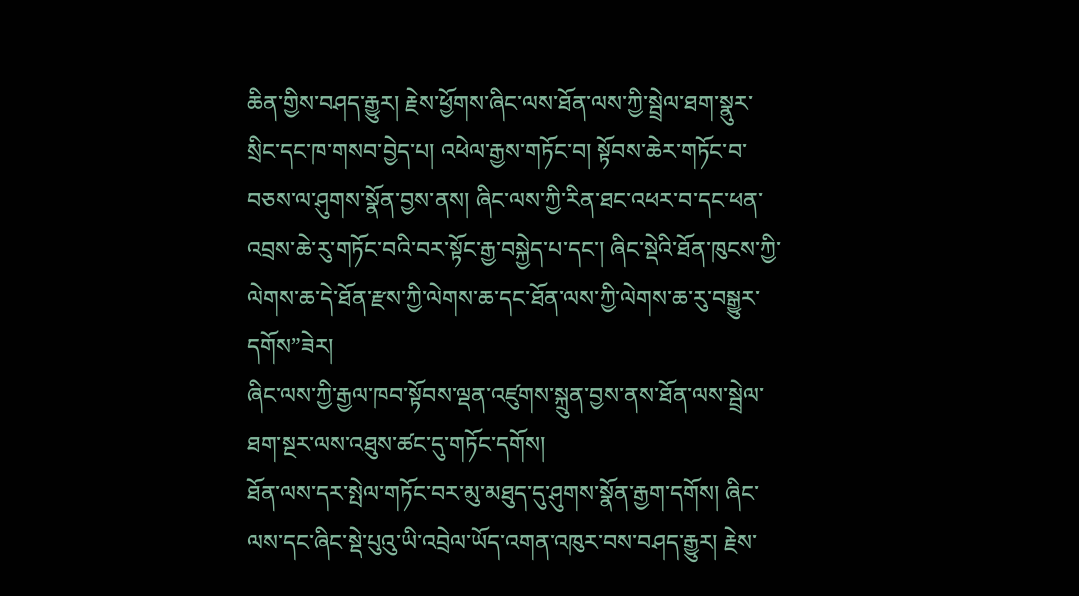ཆིན་གྱིས་བཤད་རྒྱུར། རྗེས་ཕྱོགས་ཞིང་ལས་ཐོན་ལས་ཀྱི་སྦྲེལ་ཐག་སྣུར་སྲིང་དང་ཁ་གསབ་བྱེད་པ། འཕེལ་རྒྱས་གཏོང་བ། སྟོབས་ཆེར་གཏོང་བ་བཅས་ལ་ཤུགས་སྣོན་བྱས་ནས། ཞིང་ལས་ཀྱི་རིན་ཐང་འཕར་བ་དང་ཕན་འབྲས་ཆེ་རུ་གཏོང་བའི་བར་སྟོང་རྒྱ་བསྐྱེད་པ་དང་། ཞིང་སྡེའི་ཐོན་ཁུངས་ཀྱི་ལེགས་ཆ་དེ་ཐོན་རྫས་ཀྱི་ལེགས་ཆ་དང་ཐོན་ལས་ཀྱི་ལེགས་ཆ་རུ་བསྒྱུར་དགོས”ཟེར།
ཞིང་ལས་ཀྱི་རྒྱལ་ཁབ་སྟོབས་ལྡན་འཛུགས་སྐྲུན་བྱས་ནས་ཐོན་ལས་སྦྲེལ་ཐག་སྔར་ལས་འཐུས་ཚང་དུ་གཏོང་དགོས།
ཐོན་ལས་དར་སྤེལ་གཏོང་བར་མུ་མཐུད་དུ་ཤུགས་སྣོན་རྒྱག་དགོས། ཞིང་ལས་དང་ཞིང་སྡེ་པུའུ་ཡི་འབྲེལ་ཡོད་འགན་འཁུར་བས་བཤད་རྒྱུར། རྗེས་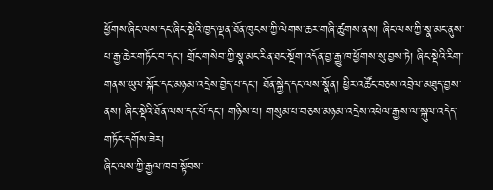ཕྱོགས་ཞིང་ལས་དང་ཞིང་སྡེའི་ཁྱད་ལྡན་ཐོན་ཁུངས་ཀྱི་ལེགས་ཆར་གཞི་ཚུགས་ནས། ཞིང་ལས་ཀྱི་སྣ་མང་ནུས་པ་རྒྱ་ཆེར་གཏོང་བ་དང་། གྲོང་གསེབ་ཀྱི་སྣ་མང་རིན་ཐང་སྔོག་འདོན་བྱ་རྒྱུ་ཁ་ཕྱོགས་སུ་བྱས་ཏེ། ཞིང་སྡེའི་རིག་གནས་ཡུལ་སྐོར་དང་མཉམ་འདྲེས་བྱེད་པ་དང་། ཐོན་སྐྱེད་དང་ལས་སྣོན། ཕྱིར་འཚོང་བཅས་འབྲེལ་མཐུད་བྱས་ནས། ཞིང་སྡེའི་ཐོན་ལས་དང་པོ་དང་། གཉིས་པ། གསུམ་པ་བཅས་མཉམ་འདྲེས་འཕེལ་རྒྱས་ལ་སྐུལ་འདེད་གཏོང་དགོས་ཟེར།
ཞིང་ལས་ཀྱི་རྒྱལ་ཁབ་སྟོབས་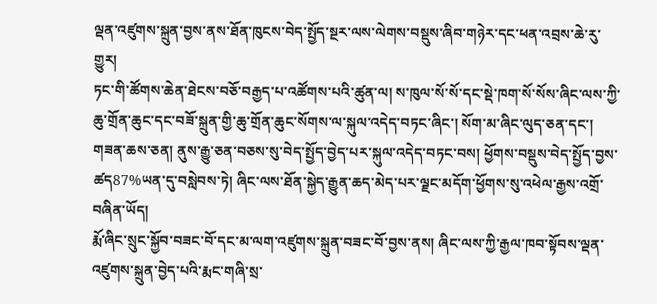ལྡན་འཛུགས་སྐྲུན་བྱས་ནས་ཐོན་ཁུངས་བེད་སྤྱོད་སྔར་ལས་ལེགས་བསྡུས་ཞིབ་གཉེར་དང་ཕན་འབྲས་ཆེ་རུ་གྱུར།
ཏང་གི་ཚོགས་ཆེན་ཐེངས་བཅོ་བརྒྱད་པ་འཚོགས་པའི་ཚུན་ལ། ས་ཁུལ་སོ་སོ་དང་སྡེ་ཁག་སོ་སོས་ཞིང་ལས་ཀྱི་ཆུ་གྲོན་ཆུང་དང་བཟོ་སྐྲུན་གྱི་ཆུ་གྲོན་ཆུང་སོགས་ལ་སྐུལ་འདེད་བཏང་ཞིང་། སོག་མ་ཞིང་ལུད་ཅན་དང་། གཟན་ཆས་ཅན། ནུས་རྒྱུ་ཅན་བཅས་སུ་བེད་སྤྱོད་བྱེད་པར་སྐུལ་འདེད་བཏང་བས། ཕྱོགས་བསྡུས་བེད་སྤྱོད་བྱས་ཚད87%ཡན་དུ་བསླེབས་ཏེ། ཞིང་ལས་ཐོན་སྐྱེད་རྒྱུན་ཆད་མེད་པར་ལྗང་མདོག་ཕྱོགས་སུ་འཕེལ་རྒྱས་འགྲོ་བཞིན་ཡོད།
རྨོ་ཞིང་སྲུང་སྐྱོབ་བཟང་བོ་དང་མ་ལག་འཛུགས་སྐྲུན་བཟང་བོ་བྱས་ནས། ཞིང་ལས་ཀྱི་རྒྱལ་ཁབ་སྟོབས་ལྡན་འཛུགས་སྐྲུན་བྱེད་པའི་རྨང་གཞི་སྲ་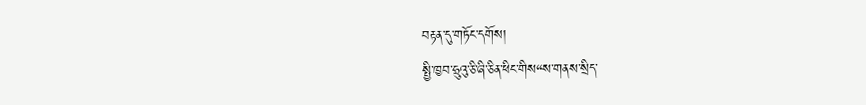བརྟན་དུ་གཏོང་དགོས།
སྤྱི་ཁྱབ་ཧྲུའུ་ཅི་ཞི་ཅིན་ཕིང་གིས“ས་གནས་སྲིད་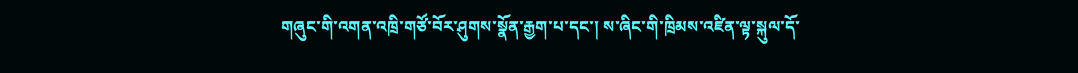གཞུང་གི་འགན་འཁྲི་གཙོ་བོར་ཤུགས་སྣོན་རྒྱག་པ་དང་། ས་ཞིང་གི་ཁྲིམས་འཛིན་ལྟ་སྐུལ་དོ་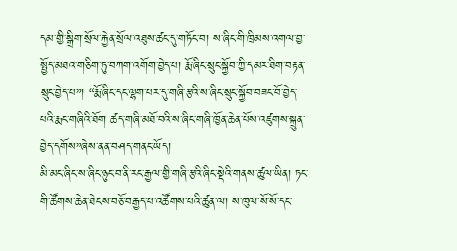དམ་གྱི་སྒྲིག་སྲོལ་རྐྱེན་སྲོལ་འཐུས་ཚང་དུ་གཏོང་བ། ས་ཞིང་གི་ཁྲིམས་འགལ་བྱ་སྤྱོད་མཐའ་གཅིག་ཏུ་བཀག་འགོག་བྱེད་པ། རྨོ་ཞིང་སྲུང་སྐྱོབ་ཀྱི་དམར་ཐིག་བརྟན་སྲུང་བྱེད་པ”། “རྨོ་ཞིང་དང་ལྷག་པར་དུ་གཞི་རྩའི་ས་ཞིང་སྲུང་སྐྱོབ་བཟང་བོ་བྱེད་པའི་རྨང་གཞིའི་ཐོག ཚད་གཞི་མཐོ་བའི་ས་ཞིང་གཞི་ཁྱོན་ཆེན་པོས་འཛུགས་སྐྲུན་བྱེད་དགོས”ཞེས་ནན་བཤད་གནང་ཡོད།
མི་མང་ཞིང་ས་ཞིང་ཉུང་བ་ནི་རང་རྒྱལ་གྱི་གཞི་རྩའི་ཞིང་སྡེའི་གནས་ཚུལ་ཡིན། ཏང་གི་ཚོགས་ཆེན་ཐེངས་བཅོ་བརྒྱད་པ་འཚོགས་པའི་ཚུན་ལ། ས་ཁུལ་སོ་སོ་དང་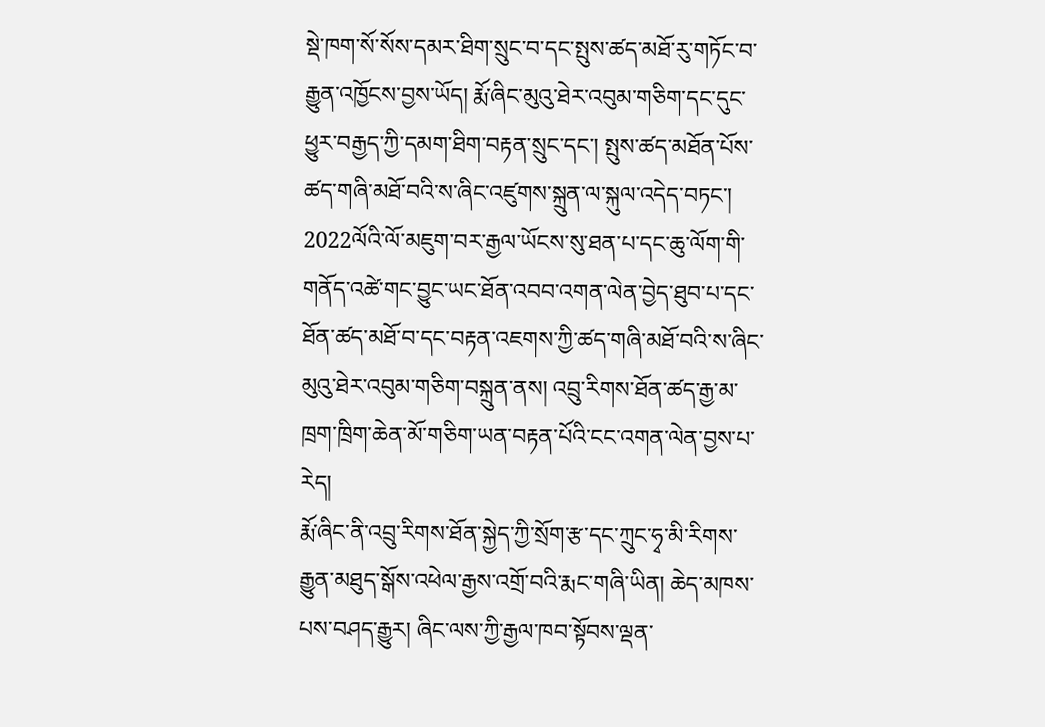སྡེ་ཁག་སོ་སོས་དམར་ཐིག་སྲུང་བ་དང་སྤུས་ཚད་མཐོ་རུ་གཏོང་བ་རྒྱུན་འཁྱོངས་བྱས་ཡོད། རྨོ་ཞིང་མུའུ་ཐེར་འབུམ་གཅིག་དང་དུང་ཕྱུར་བརྒྱད་ཀྱི་དམག་ཐིག་བརྟན་སྲུང་དང་། སྤུས་ཚད་མཐོན་པོས་ཚད་གཞི་མཐོ་བའི་ས་ཞིང་འཛུགས་སྐྲུན་ལ་སྐུལ་འདེད་བཏང་། 2022ལོའི་ལོ་མཇུག་བར་རྒྱལ་ཡོངས་སུ་ཐན་པ་དང་ཆུ་ལོག་གི་གནོད་འཚེ་གང་བྱུང་ཡང་ཐོན་འབབ་འགན་ལེན་བྱེད་ཐུབ་པ་དང་ཐོན་ཚད་མཐོ་བ་དང་བརྟན་འཇགས་ཀྱི་ཚད་གཞི་མཐོ་བའི་ས་ཞིང་མུའུ་ཐེར་འབུམ་གཅིག་བསྐྲུན་ནས། འབྲུ་རིགས་ཐོན་ཚད་རྒྱ་མ་ཁྲག་ཁྲིག་ཆེན་མོ་གཅིག་ཡན་བརྟན་པོའི་ངང་འགན་ལེན་བྱས་པ་རེད།
རྨོ་ཞིང་ནི་འབྲུ་རིགས་ཐོན་སྐྱེད་ཀྱི་སྲོག་རྩ་དང་ཀྲུང་ཧྭ་མི་རིགས་རྒྱུན་མཐུད་སྒོས་འཕེལ་རྒྱས་འགྲོ་བའི་རྨང་གཞི་ཡིན། ཆེད་མཁས་པས་བཤད་རྒྱུར། ཞིང་ལས་ཀྱི་རྒྱལ་ཁབ་སྟོབས་ལྡན་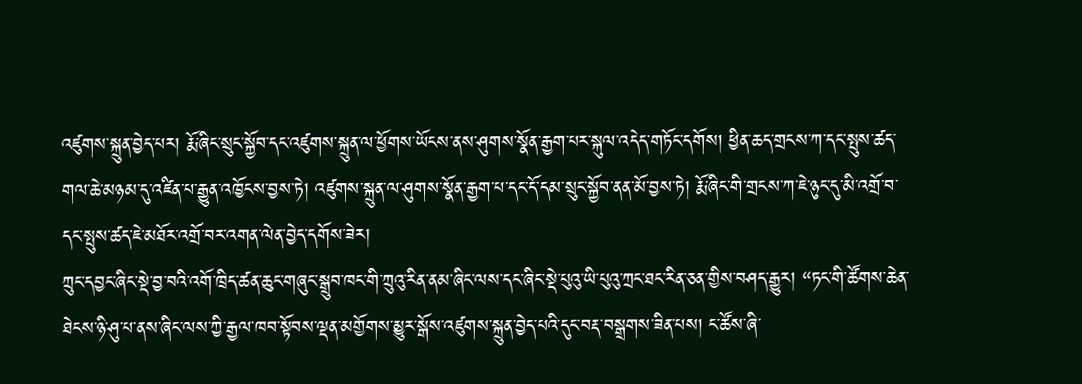འཛུགས་སྐྲུན་བྱེད་པར། རྨོ་ཞིང་སྲུང་སྐྱོབ་དང་འཛུགས་སྐྲུན་ལ་ཕྱོགས་ཡོངས་ནས་ཤུགས་སྣོན་རྒྱག་པར་སྐུལ་འདེད་གཏོང་དགོས། ཕྱིན་ཆད་གྲངས་ཀ་དང་སྤུས་ཚད་གལ་ཆེ་མཉམ་དུ་འཛིན་པ་རྒྱུན་འཁྱོངས་བྱས་ཏེ། འཛུགས་སྐྲུན་ལ་ཤུགས་སྣོན་རྒྱག་པ་དང་དོ་དམ་སྲུང་སྐྱོབ་ནན་མོ་བྱས་ཏེ། རྨོ་ཞིང་གི་གྲངས་ཀ་ཇེ་ཉུང་དུ་མི་འགྲོ་བ་དང་སྤུས་ཚད་ཇེ་མཐོར་འགྲོ་བར་འགན་ལེན་བྱེད་དགོས་ཟེར།
ཀྲུང་དབྱང་ཞིང་སྡེ་བྱ་བའི་འགོ་ཁྲིད་ཚན་ཆུང་གཞུང་སྒྲུབ་ཁང་གི་ཀྲུའུ་རིན་ནམ་ཞིང་ལས་དང་ཞིང་སྡེ་པུའུ་ཡི་པུའུ་ཀྲང་ཐང་རིན་ཅན་གྱིས་བཤད་རྒྱུར། “ཏང་གི་ཚོགས་ཆེན་ཐེངས་ཉི་ཤུ་པ་ནས་ཞིང་ལས་ཀྱི་རྒྱལ་ཁབ་སྟོབས་ལྡན་མགྱོགས་མྱུར་སྒོས་འཛུགས་སྐྲུན་བྱེད་པའི་དུང་བརྡ་བསྒྲགས་ཟིན་པས། ང་ཚོས་ཞི་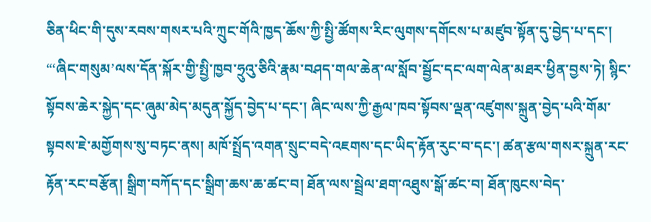ཅིན་ཕིང་གི་དུས་རབས་གསར་པའི་ཀྲུང་གོའི་ཁྱད་ཆོས་ཀྱི་སྤྱི་ཚོགས་རིང་ལུགས་དགོངས་པ་མཛུབ་སྟོན་དུ་བྱེད་པ་དང་། “‘ཞིང་གསུམ’ལས་དོན་སྐོར་གྱི་སྤྱི་ཁྱབ་ཧྲུའུ་ཅིའི་རྣམ་བཤད་གལ་ཆེན་ལ་སློབ་སྦྱོང་དང་ལག་ལེན་མཐར་ཕྱིན་བྱས་ཏེ། སྙིང་སྟོབས་ཆེར་སྐྱེད་དང་ཞུམ་མེད་མདུན་སྐྱོད་བྱེད་པ་དང་། ཞིང་ལས་ཀྱི་རྒྱལ་ཁབ་སྟོབས་ལྡན་འཛུགས་སྐྲུན་བྱེད་པའི་གོམ་སྟབས་ཇེ་མགྱོགས་སུ་བཏང་ནས། མཁོ་སྤྲོད་འགན་སྲུང་བདེ་འཇགས་དང་ཡིད་རྟོན་རུང་བ་དང་། ཚན་རྩལ་གསར་སྐྲུན་རང་རྟོན་རང་བརྩོན། སྒྲིག་བཀོད་དང་སྒྲིག་ཆས་ཆ་ཚང་བ། ཐོན་ལས་སྦྲེལ་ཐག་འཐུས་སྒོ་ཚང་བ། ཐོན་ཁུངས་བེད་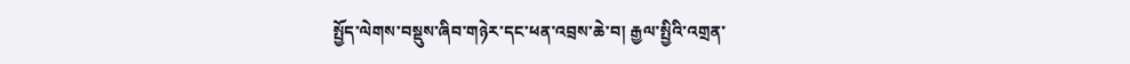སྤྱོད་ལེགས་བསྡུས་ཞིབ་གཉེར་དང་ཕན་འབྲས་ཆེ་བ། རྒྱལ་སྤྱིའི་འགྲན་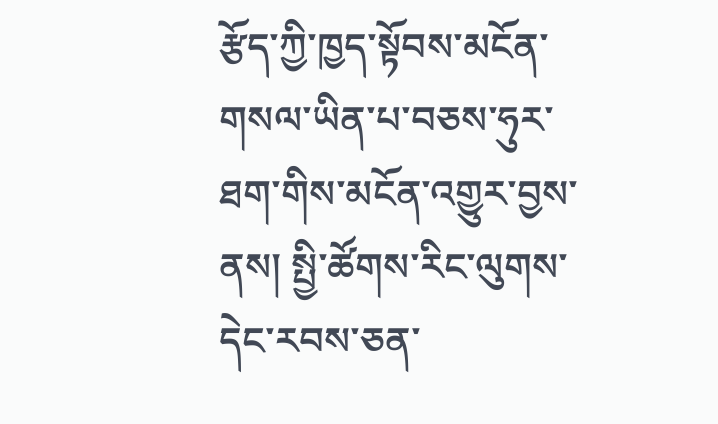རྩོད་ཀྱི་ཁྱད་སྟོབས་མངོན་གསལ་ཡིན་པ་བཅས་ཧུར་ཐག་གིས་མངོན་འགྱུར་བྱས་ནས། སྤྱི་ཚོགས་རིང་ལུགས་དེང་རབས་ཅན་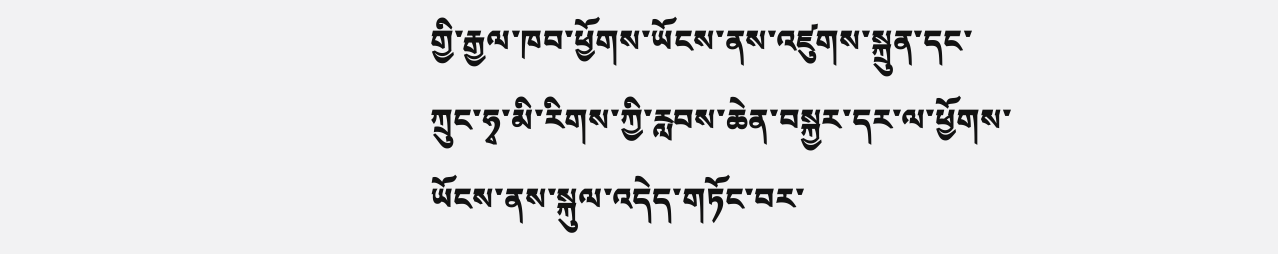གྱི་རྒྱལ་ཁབ་ཕྱོགས་ཡོངས་ནས་འཛུགས་སྐྲུན་དང་ཀྲུང་ཧྭ་མི་རིགས་ཀྱི་རླབས་ཆེན་བསྐྱར་དར་ལ་ཕྱོགས་ཡོངས་ནས་སྐུལ་འདེད་གཏོང་བར་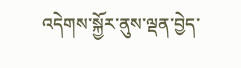འདེགས་སྐྱོར་ནུས་ལྡན་བྱེད་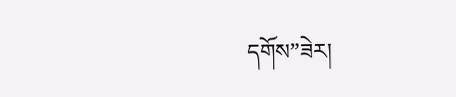དགོས”ཟེར།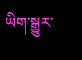ཡིག་སྒྱུར་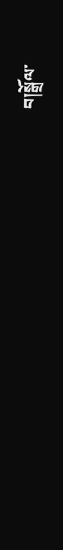བ།སྒྲོལ་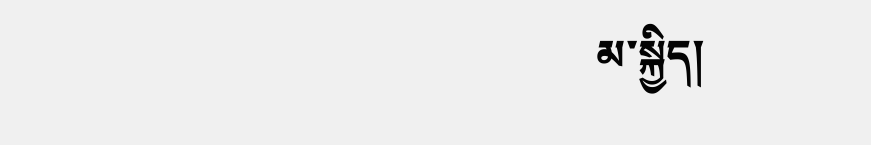མ་སྐྱིད།